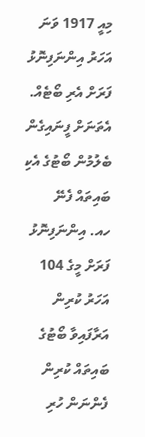މިއީ 1917 ވަނަ އަހަރު އިންނަފިނޮޅު ފަރަށް އެރި ބޯޓެއް. އެތަނަށް ފީނައިގެން ބެލުމުން ބޯޓުގެ އެކި ބައިތައް ފެނޭ
ހއ. އިންނަފިނޮޅު ފަރަށް މީގެ 104 އަހަރު ކުރިން އަރާފައިވާ ބޯޓުގެ ބައިތައް ކުރިން ފެންނަން ހުރި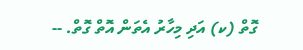ގޮތް (ކ) އަދި މިހާރު އެތަން އޮތް ގޮތް. --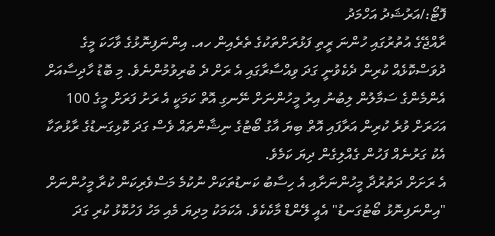ފޮޓޯ:/އަރުޝަދު އަހްމަދު
ރާއްޖޭގެ އުތުރުގައި ހުންނަ ރީތި ފަޅުރަށްތަކުގެ ތެރެއިން ހއ. އިންނަފިނޮޅުގެ ވާހަކަ މީގެ ދުވަސްކޮޅެއް ކުރިން ދެކެވުނީ ގަދަ ވިއްސާރާގައި އެ ރަށް ދެ ބުރިވުމުންނެވެ. މި ބޮޑު ހާދިސާއަށް އެންމެންގެ ސަމާލުން ލިބުނު އިރު މީހުންނަށް ނޭނގި އޮތް ކަމަކީ އެ ރަށު ފަރަށް މީގެ 100 އަހަރަށް ވުރެ ކުރިން އަރާފައި އޮތް ބިޔަ އާގު ބޯޓުގެ ނިޝާންތައް ވެސް ގަދަ ކޮޅިގަނޑުގެ ރާޅުތަކާ އެކު ގަރުނެއް ފަހުން ގެއްލިގެން ދިޔަ ކަމެވެ.
އެ ރަށަށް ދަތުރުދާ މީހުންނަށާއި އެ ހިސާބު ކަނޑުތަކަށް ނުކުމެ މަސްވެރިކަން ކުރާ މީހުންނަށް "އިންނަފިނޮޅު ބޯޓުގަނޑު" އެއީ ލޭންޑް މާކެކެވެ. އެކަމަކު މިދިޔަ މެއި މަހު ފަހުކޮޅު ކުރި ގަދަ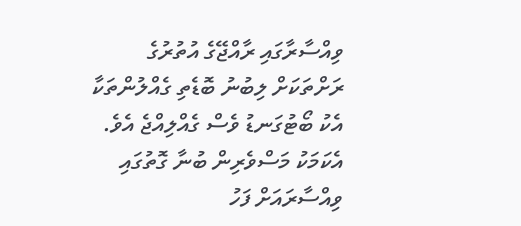ވިއްސާރާގައި ރާއްޖޭގެ އުތުރުގެ ރަށްތަކަށް ލިބުނު ބޮޑެތި ގެއްލުންތަކާ އެކު ބޯޓުގަނޑު ވެސް ގެއްލިއްޖެ އެވެ. އެކަމަކު މަސްވެރިން ބުނާ ގޮތުގައި ވިއްސާރައަށް ފަހު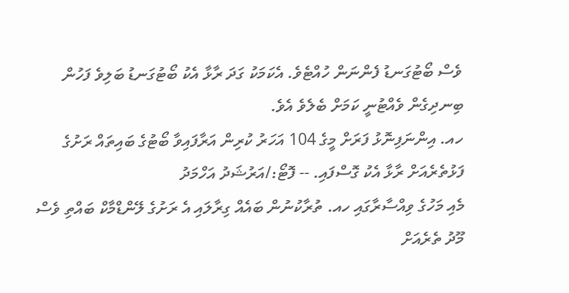ވެސް ބޯޓުގަނޑު ފެންނަން ހުއްޓެވެ. އެކަމަކު ގަދަ ރާޅާ އެކު ބޯޓުގަނޑު ބަލިވެ ފަހުން ބިނދިގެން ވެއްޓުނީ ކަމަށް ބެލެވެ އެވެ.
ހއ. އިންނަފިނޮޅު ފަރަށް މީގެ 104 އަހަރު ކުރިން އަރާފައިވާ ބޯޓުގެ ބައިތައް ރަށުގެ ފަޅުތެރެއަށް ރާޅާ އެކު ގޮސްފައި. -- ފޮޓޯ:/އަރުޝަދު އަހްމަދު
މެއި މަހުގެ ވިއްސާރާގައި ހއ. ތުރާކުނުން ބައެއް ގިރާލައި އެ ރަށުގެ ލޭންޑްމާކް ބައްތި ވެސް މޫދު ތެރެއަށް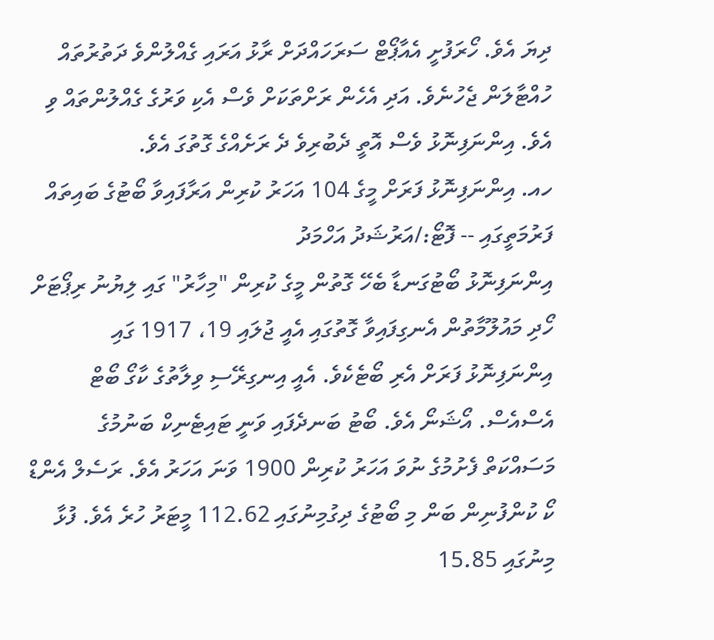ދިޔަ އެވެ. ހޯރަފުށީ އެއާޕޯޓް ސަރަހައްދަށް ރާޅު އަރައި ގެއްލުންވެ ދަތުރުތައް ހުއްޓާލަން ޖެހުނެވެ. އަދި އެހެން ރަށްތަކަށް ވެސް އެކި ވަރުގެ ގެއްލުންތައް ވި އެވެ. އިންނަފިނޮޅު ވެސް އޮތީ ދެބުރިވެ ދެ ރަށެއްގެ ގޮތުގަ އެވެ.
ހއ. އިންނަފިނޮޅު ފަރަށް މީގެ 104 އަހަރު ކުރިން އަރާފައިވާ ބޯޓުގެ ބައިތައް ފަރުމަތީގައި -- ފޮޓޯ:/އަރުޝަދު އަހްމަދު
އިންނަފިނޮޅު ބޯޓުގަނޑާ ބެހޭ ގޮތުން މީގެ ކުރިން "މިހާރު" ގައި ލިޔުނު ރިޕޯޓަށް ހޯދި މައުލޫމާތުން އެނގިފައިވާ ގޮތުގައި އެއީ ޖުލައި 19، 1917 ގައި އިންނަފިނޮޅު ފަރަށް އެރި ބޯޓެކެވެ. އެއީ އިނގިރޭސި ވިލާތުގެ ކާގޯ ބޯޓް އެސްއެސް. އޯޝަނޯ އެވެ. ބޯޓު ބަނދެފައި ވަނީ ޓައިޓެނިކް ބަނުމުގެ މަސައްކަތް ފެށުމުގެ ނުވަ އަހަރު ކުރިން 1900 ވަނަ އަހަރު އެވެ. ރަސެލް އެންޑް ކޯ ކުންފުނިން ބަން މި ބޯޓުގެ ދިގުމިނުގައި 112.62 މީޓަރު ހުރެ އެވެ. ފުޅާ މިނުގައި 15.85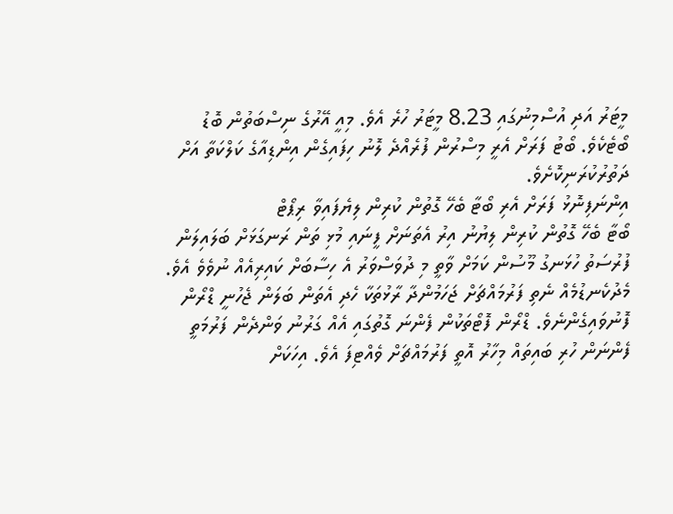މީޓަރު އަދި އުސްމިނުގައި 8.23 މީޓަރު ހުރެ އެވެ. މިއީ އޭރުގެ ނިސްބަތުން ބޮޑު ބޯޓެކެވެ. ބޯޓު ފަރަށް އެރީ މިސްރުން ފުރެއްދެ ލޮނު ހިފައިގެން އިންޑިއާގެ ކަލްކަތާ އަށް ދަތުރުކުރަނިކޮށެވެ.
އިންނަފިނޮޅު ފަރަށް އެރި ބޯޓާ ބެހޭ ގޮތުން ކުރިން ލިޔެފައިވާ ރިޕޯޓް
ބޯޓާ ބެހޭ ގޮތުން ކުރިން ލިޔުނު އިރު އެތަނަށް ފީނައި މުޅި ތަން ރަނގަޅަށް ބަލައިލަން ފުރުސަތު ހުޅަނގު މޫސުން ކަމަށް ވާތީ މި ދުވަސްވަރު އެ ހިސާބަށް ކައިރިއެއް ނުވެވެ އެވެ. މެދުކެނޑުމެއް ނެތި ފަރުމައްޗަށް ޖަހަމުންދާ ރާޅުތަކާ ހެދި އެތަން ބަލަން ޖެހުނީ ޑްރޯން ފޮނުވައިގެންނެވެ. ޑްރޯން ފޮޓޯތަކުން ފެންނަ ގޮތުގައި އެއް ގަރުނު ވަންދެން ފަރުމަތީ ފެންނަން ހުރި ބައިތައް މިހާރު އޮތީ ފަރުމައްޗަށް ވެއްޓިފަ އެވެ. އިހަކަށް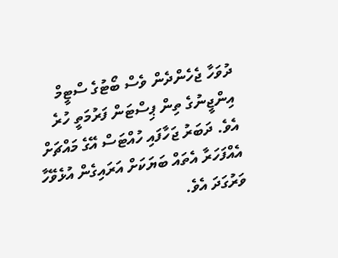ދުވަހާ ޖެހެންދެން ވެސް ބޯޓުގެ ސްޓީމް އިންޖީނުގެ ތިން ޕިސްޓަން ފަރުމަތީ ހުރެ އެވެ. ދަބަރު ޖަހާފައި ހުއްޓަސް އޭގެ މައްޗަށް އެއްފަހަރާ އެތައް ބަޔަކަށް އަރައިގެން އުޅެވޭހާ ވަރުގަދަ އެވެ.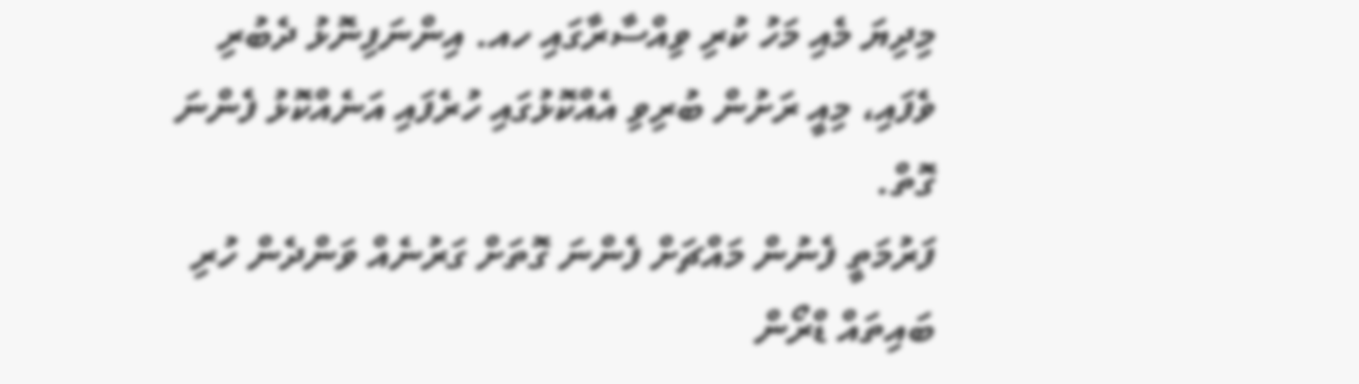މިދިޔަ މެއި މަހު ކުރި ވިއްސާރާގައި ހއ. އިންނަފިނޮޅު ދެބުރި ވެފައި، މިއީ ރަށުން ބުރިވި އެއްކޮޅުގައި ހުރެފައި އަނެއްކޮޅު ފެންނަ ގޮތް.
ފަރުމަތީ ފެނުން މައްޗަށް ފެންނަ ގޮތަށް ގަރުނެއް ވަންދެން ހުރި ބައިތައް ޑްރޯން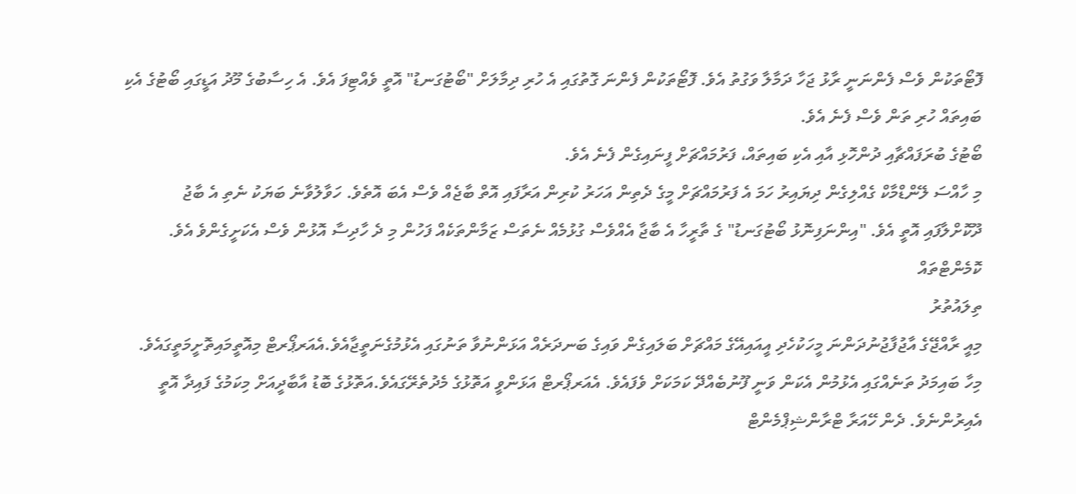ފޮޓޯތަކުން ވެސް ފެންނަނީ ރާޅު ޖަހާ ދަމާލާ ވަގުތު އެވެ. ފޮޓޯތަކުން ފެންނަ ގޮތުގައި އެ ހުރި ދިމާލަށް "ބޯޓުގަނޑު" އޮތީ ވެއްޓިފަ އެވެ. އެ ހިސާބުގެ މޫދު އަޑީގައި ބޯޓުގެ އެކި ބައިތައް ހުރި ތަން ވެސް ފެނެ އެވެ.
ބޯޓުގެ ބުރަފައްޗާއި ދުންހޮޅި އާއި އެކި ބައިތައް، ފަރުމައްޗަށް ފީނައިގެން ފެނެ އެވެ.
މި ހާއްސަ ލޭންޑްމާކް ގެއްލިގެން ދިޔައިރު ހަމަ އެ ފަރުމައްޗަށް މީގެ ދެތިން އަހަރު ކުރިން އަރާފައި އޮތް ބާޖެއް ވެސް އެބަ އޮތެވެ. ހަވާލުވާނެ ބަޔަކު ނެތި އެ ބާޖު ދޫކޮށްލާފައި އޮތީ އެވެ. "އިންނަފިނޮޅު ބޯޓުގަނޑު" ގެ ތާރީހާ އެ ބާޖާ އެއްވެސް ގުޅުމެއް ނެތަސް ޒަމާންތަކެއް ފަހުން މި ދެ ހާދިސާ އޮޅުން ވެސް އެކަށީގެންވެ އެވެ.
ކޮމެންޓްތައް
ތިލައުތުރު
މިއީ ރާއްޖޭގެ އާޖުފާޖުނުދަންނަ މީހަކުހެދި އީއައިއޭގެ މައްޗަށް ބަލައިގެން ވައިގެ ބަނދަރެއް އަޅަންނުވާ ތަނުގައި އެޅުމުގެނަތީޖާއެވެ.އެއަރޕޯރޓް މިއޮތީމައިތޮށީމަތީގައެވެ. މިހާ ބައިމަދު ތަނެއްގައި އެޅުމުން އެކަން ވަނީ ފޫނުބެއްދޭ ކަމަކަށް ވެފައެވެ. އެއަރޕޯރޓް އަޅަންވީ އަތޮޅުގެ މެދުތެރޭގައެވެ.އަތޮޅުގެ ބޮޑު އާބާދީއަށް މިކަމުގެ ފައިދާ އޮތީ އެއިރުންނެވެ. ދެން ހޭއަރާ ޓްރާންޝިޕްމެންޓް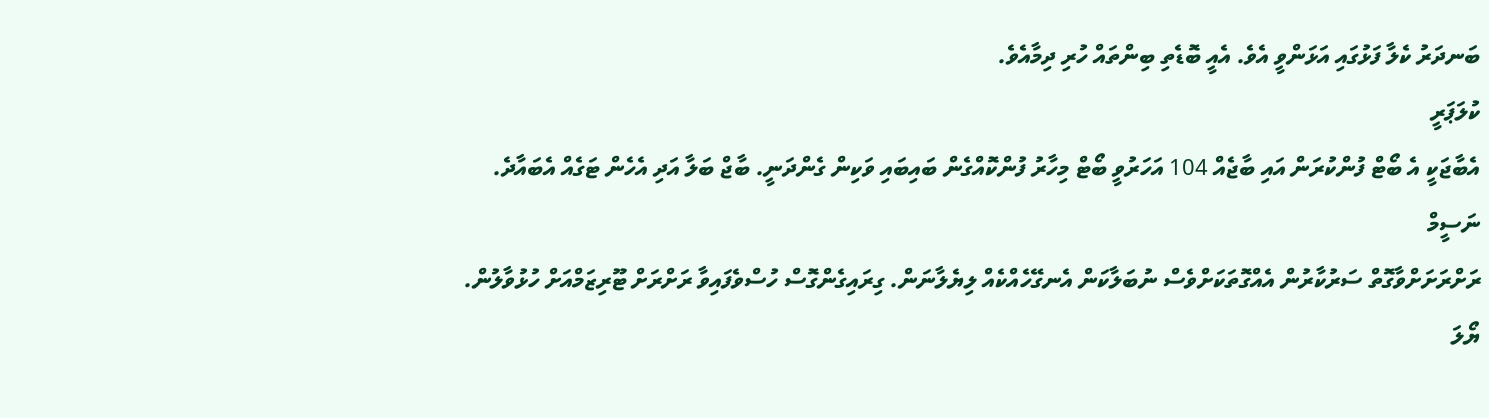ބަނދަރު ކެލާ ފަޅުގައި އަޅަންވީ އެވެ. އެއީ ބޮޑެތި ބިންތައް ހުރި ދިމާއެވެ.
ކުލަޕަރީ
އެބާޖަކީ އެ ބޯޓް ފުންކުރަން އައި ބާޖެއް 104 އަހަރުވީ ބޯޓް މިހާރު ފުންކޮއްގެން ބައިބައި ވަކިން ގެންދަނީ. ބާޖް ބަލާ އަދި އެހެން ޓަގެއް އެބައާދެ.
ނަސީމް
ރަށްރަށަށްވާގޮތް ސަރުކާރުން އެއްގޮތަކަށްވެސް ނުބަލާކަން އެނގޭހެއްކެއް ލިޔެލާނަން. ގިރައިގެންގޮސް ހުސްވެފައިވާ ރަށްރަށް ޓޫރިޒަމްއަށް ހުޅުވާލުން.
ޔޯލަ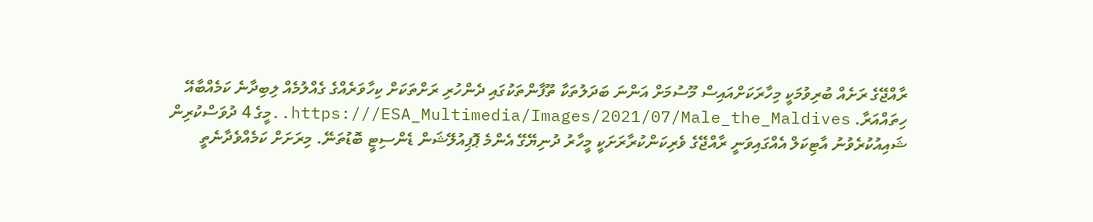ރާއްޖޭގެ ރަށެއް ބުރިވުމަކީ މިހާރަކަށްއައިސް މޫސުމަށް އަންނަ ބަދަލުތަކާ ތޫފާންތަކުގައި ދެންހުރި ރަށްތަކަށް ކިހާވަރެއްގެ ގެއްލުމެއް ލިބިދާނެ ކަމެއްބާއޭ ހިތައްއަރާ. https:///ESA_Multimedia/Images/2021/07/Male_the_Maldives..މީގެ 4 ދުވަސްކުރިން ޝައިއުކުރެވުނު އާޓިކަލް އެއްގައިވަނީ ރާއްޖޭގެ ވެރިކަންކުރާރަށަކީ މީހާރު ދުނިޔޭގޭ އެންމެ ޕޮޕިއުލޭޝަން ޑެންސިޓީ ބޮޑުތަނޭ. މިރަށަށް ކަމެއްވެދާނެތީ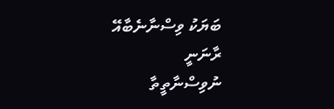ބަޔަކު ވިސްނާނެބާއޭ
ރާނަނީ
ނުވިސްނާތީތާ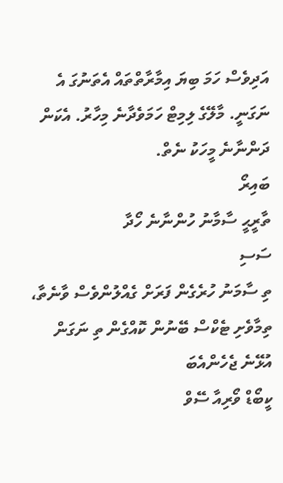އަދިވެސް ހަމަ ބިޔަ އިމާރާތްތައް އެތަނުގަ އެ ނަގަނީ. މާލޭގެ ލިމިޓް ހަމަވެދާނެ މިހާރު. އެކަން ދަންނާނެ މީހަކު ނެތް.
ބައިރޯ
ތާރީޙީ ސާމާނު ހުންނާނެ ހޯދާ
ސަސި
ތި ސާމަނު ހުރެގެން ފަރަށް ގެއްލުންވެސް ވާނެތާ، ތިމާވެށި ޓެކްސް ބޭނުން ކޮއްގެން ތި ނަގަން އުޅޭނެ ޖެހެންއެބަ
ކީބޯޑް ވޯރިއާ ސޭވް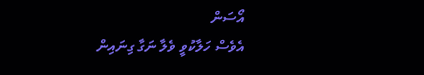އޯސަން
އެވެސް ހަލާކުވީ ވެލާ ނަގާ ގިނައިން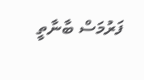ފަރުމަސް ބާނާތީ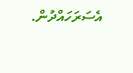އެސަރަހައްދުން.